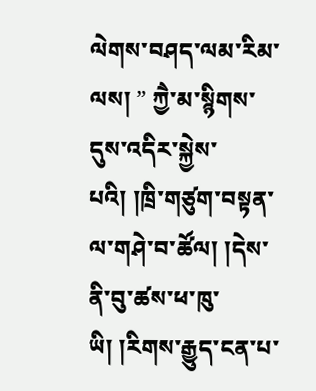ལེགས་བཤད་ལམ་རིམ་ལས། ” ཀྱཻ་མ་སྙིགས་དུས་འདིར་སྐྱེས་པའི། །ཁྲི་གཙུག་བསྟན་ལ་གཤེ་བ་ཚོལ། །དེས་ནི་བུ་ཚས་ཕ་ཁུ་ཡི། །རིགས་རྒྱུད་ངན་པ་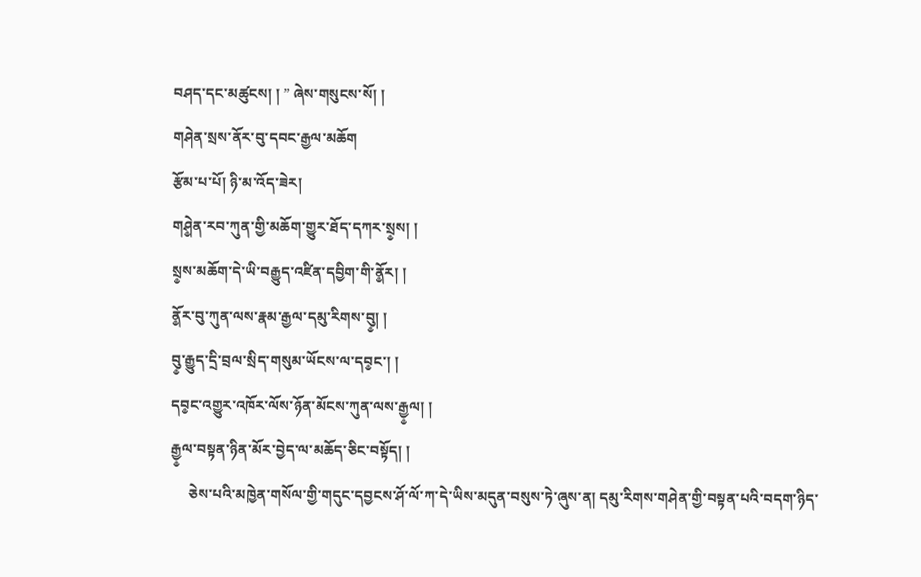བཤད་དང་མཚུངས། ། ” ཞེས་གསུངས་སོ། །
གཤེན་སྲས་ནོར་བུ་དབང་རྒྱལ་མཆོག
རྩོམ་པ་པོ། ཉི་མ་འོད་ཟེར།
གཤེ༵ན་རབ་ཀུན་གྱི་མཆོག་གྱུར་ཐོད་དཀར་སྲ༵ས། །
སྲ༵ས་མཆོག་དེ་ཡི་བརྒྱུད་འཛིན་དབྱིག་གི་ནོ༵ར། །
ནོ༵ར་བུ་ཀུན་ལས་རྣམ་རྒྱལ་དམུ་རིགས་བུ༵། །
བུ༵་རྒྱུད་དྲི་བྲལ་སྲིད་གསུམ་ཡོངས་ལ་དབ༵ང་། །
དབ༵ང་འགྱུར་འཁོར་ལོས་ཉོན་མོངས་ཀུན་ལས་རྒྱ༵ལ། །
རྒྱ༵ལ་བསྟན་ཉིན་མོར་བྱེད་ལ་མཆོད་ཅིང་བསྟོད། །
     ཅེས་པའི་མཁྱེན་གསོལ་གྱི་གདུང་དབྱངས་ཤོ་ལོ་ཀ་དེ་ཡིས་མདུན་བསུས་ཏེ་ཞུས་ན། དམུ་རིགས་གཤེན་གྱི་བསྟན་པའི་བདག་ཉིད་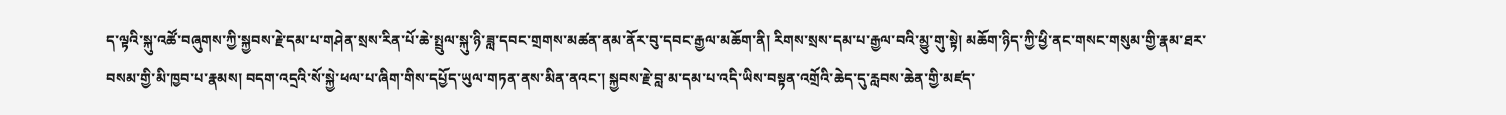ད་ལྟའི་སྐུ་འཚོ་བཞུགས་ཀྱི་སྐྱབས་རྗེ་དམ་པ་གཤེན་སྲས་རིན་པོ་ཆེ་སྤྲུལ་སྐུ་ཉི་ཟླ་དབང་གྲགས་མཚན་ནམ་ནོར་བུ་དབང་རྒྱལ་མཆོག་ནི། རིགས་སྲས་དམ་པ་རྒྱལ་བའི་མྱུ་གུ་སྟེ། མཆོག་ཉིད་ཀྱི་ཕྱི་ནང་གསང་གསུམ་གྱི་རྣམ་ཐར་བསམ་གྱི་མི་ཁྱབ་པ་རྣམས། བདག་འདྲའི་སོ་སྐྱེ་ཕལ་པ་ཞིག་གིས་དཔྱོད་ཡུལ་གཏན་ནས་མིན་ནའང་། སྐྱབས་རྗེ་བླ་མ་དམ་པ་འདི་ཡིས་བསྟན་འགྲོའི་ཆེད་དུ་རླབས་ཆེན་གྱི་མཛད་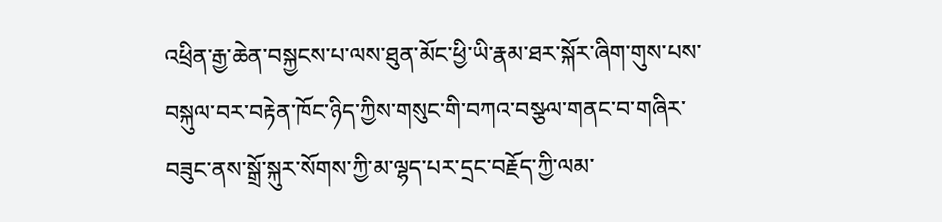འཕྲིན་རྒྱ་ཆེན་བསྐྱངས་པ་ལས་ཐུན་མོང་ཕྱི་ཡི་རྣམ་ཐར་སྐོར་ཞིག་གུས་པས་བསྐུལ་བར་བརྟེན་ཁོང་ཉིད་ཀྱིས་གསུང་གི་བཀའ་བསྩལ་གནང་བ་གཞིར་བཟུང་ནས་སྒྲོ་སྐུར་སོགས་ཀྱི་མ་ལྷད་པར་དྲང་བརྗོད་ཀྱི་ལམ་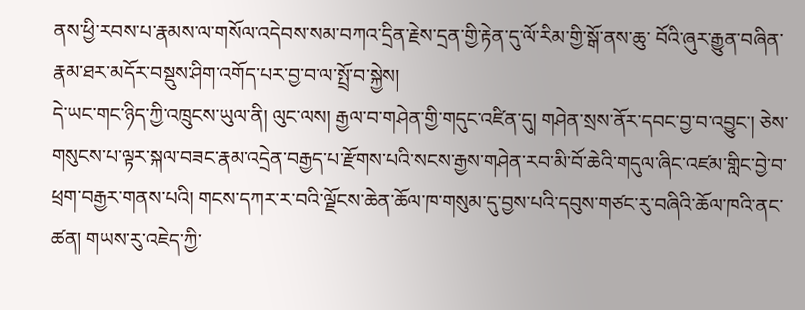ནས་ཕྱི་རབས་པ་རྣམས་ལ་གསོལ་འདེབས་སམ་བཀའ་དྲིན་རྗེས་དྲན་གྱི་རྟེན་དུ་ལོ་རིམ་གྱི་སྒོ་ནས་ཆུ་ བོའི་ཞུར་རྒྱུན་བཞིན་རྣམ་ཐར་མདོར་བསྡུས་ཤིག་འགོད་པར་བྱ་བ་ལ་སྤྲོ་བ་སྐྱེས།
དེ་ཡང་གང་ཉིད་ཀྱི་འཁྲུངས་ཡུལ་ནི། ལུང་ལས། རྒྱལ་བ་གཤེན་གྱི་གདུང་འཛིན་དུ། གཤེན་སྲས་ནོར་དབང་བྱ་བ་འབྱུང་། ཅེས་གསུངས་པ་ལྟར་སྐལ་བཟང་རྣམ་འདྲེན་བརྒྱད་པ་རྫོགས་པའི་སངས་རྒྱས་གཤེན་རབ་མི་བོ་ཆེའི་གདུལ་ཞིང་འཛམ་གླིང་བྱེ་བ་ཕྲག་བརྒྱར་གནས་པའི། གངས་དཀར་ར་བའི་ལྗོངས་ཆེན་ཆོལ་ཁ་གསུམ་དུ་བྱས་པའི་དབུས་གཙང་རུ་བཞིའི་ཆོལ་ཁའི་ནང་ཚན། གཡས་རུ་འཇེད་ཀྱི་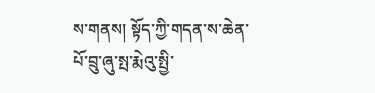ས་གནས། སྟོད་ཀྱི་གདན་ས་ཆེན་པོ་བྲུ་ཞུ་སྤ་རྨེའུ་སྤྱི་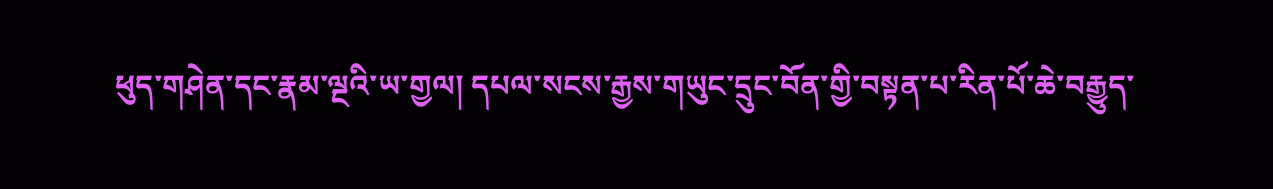ཕུད་གཤེན་དང་རྣམ་ལྔའི་ཡ་གྱལ། དཔལ་སངས་རྒྱས་གཡུང་དྲུང་བོན་གྱི་བསྟན་པ་རིན་པོ་ཆེ་བརྒྱུད་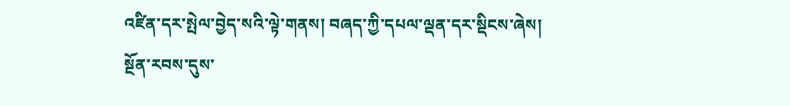འཛིན་དར་སྤེལ་བྱེད་སའི་ལྟེ་གནས། བཞད་ཀྱི་དཔལ་ལྡན་དར་སྡིངས་ཞེས། སྔོན་རབས་དུས་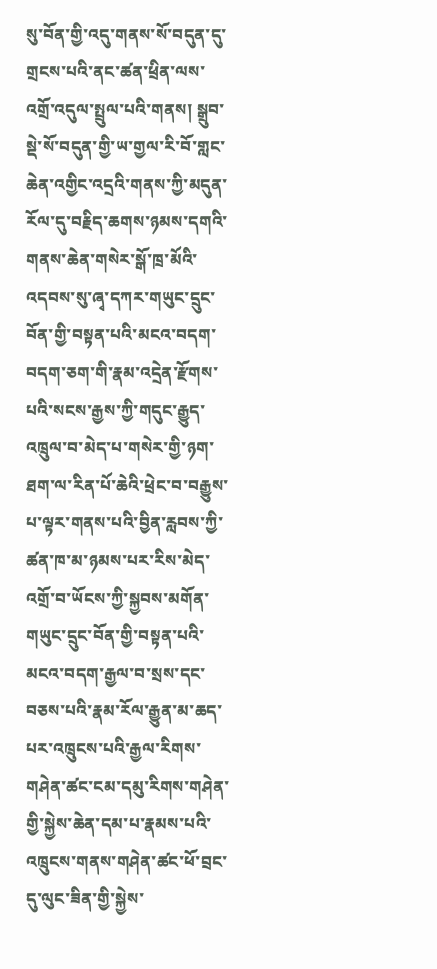སུ་བོན་གྱི་འདུ་གནས་སོ་བདུན་དུ་གྲངས་པའི་ནང་ཚན་ཕྲིན་ལས་འགྲོ་འདུལ་སྤྲུལ་པའི་གནས། སྒྲུབ་སྡེ་སོ་བདུན་གྱི་ཡ་གྱལ་རི་བོ་གླང་ཆེན་འགྱིང་འདྲའི་གནས་ཀྱི་མདུན་རོལ་དུ་བརྗིད་ཆགས་ཉམས་དགའི་གནས་ཆེན་གསེར་སྒོ་ཁྲ་མོའི་འདབས་སུ་ཞྭ་དཀར་གཡུང་དྲུང་བོན་གྱི་བསྟན་པའི་མངའ་བདག་བདག་ཅག་གི་རྣམ་འདྲེན་རྫོགས་པའི་སངས་རྒྱས་ཀྱི་གདུང་རྒྱུད་འཁྲུལ་བ་མེད་པ་གསེར་གྱི་ཉག་ཐག་ལ་རིན་པོ་ཆེའི་ཕྲེང་བ་བརྒྱུས་པ་ལྟར་གནས་པའི་བྱིན་རླབས་ཀྱི་ཚན་ཁ་མ་ཉམས་པར་རིས་མེད་འགྲོ་བ་ཡོངས་ཀྱི་སྐྱབས་མགོན་གཡུང་དྲུང་བོན་གྱི་བསྟན་པའི་མངའ་བདག་རྒྱལ་བ་སྲས་དང་བཅས་པའི་རྣམ་རོལ་རྒྱུན་མ་ཆད་པར་འཁྲུངས་པའི་རྒྱལ་རིགས་གཤེན་ཚང་ངམ་དམུ་རིགས་གཤེན་གྱི་སྐྱེས་ཆེན་དམ་པ་རྣམས་པའི་འཁྲུངས་གནས་གཤེན་ཚང་ཕོ་བྲང་དུ་ལུང་ཟིན་གྱི་སྐྱེས་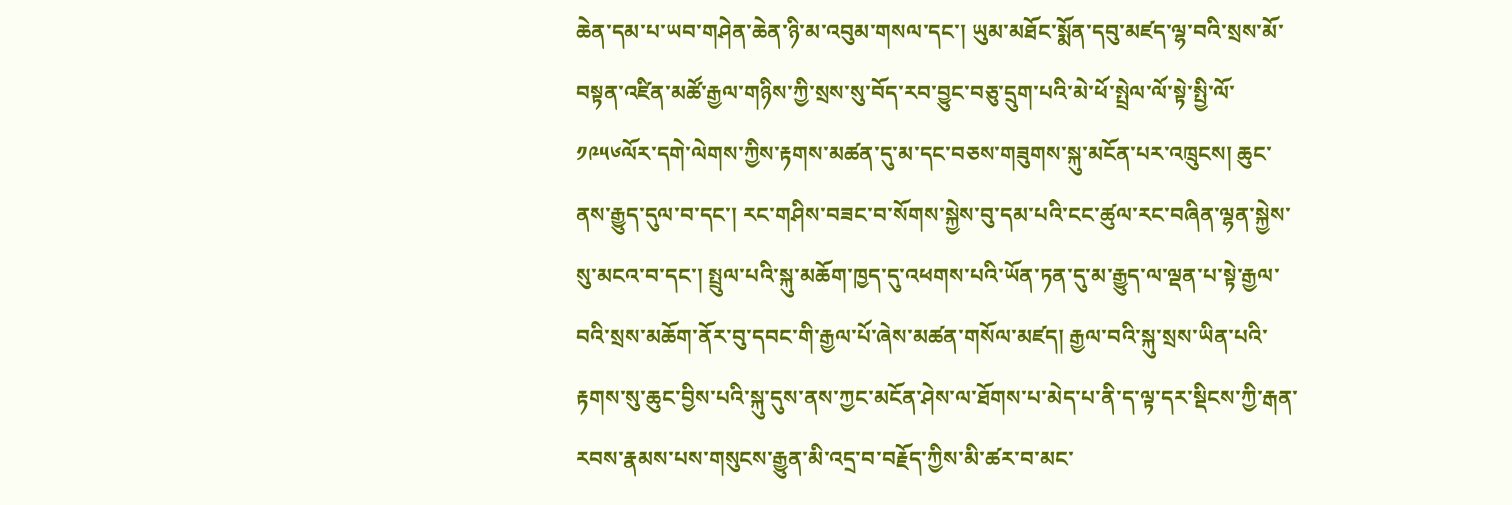ཆེན་དམ་པ་ཡབ་གཤེན་ཆེན་ཉི་མ་འབུམ་གསལ་དང་། ཡུམ་མཐོང་སྨོན་དབུ་མཛད་ལྷ་བའི་སྲས་མོ་བསྟན་འཛིན་མཚོ་རྒྱལ་གཉིས་ཀྱི་སྲས་སུ་བོད་རབ་བྱུང་བཅུ་དྲུག་པའི་མེ་ཕོ་སྤྲེལ་ལོ་སྟེ་སྤྱི་ལོ་༡༩༥༦ལོར་དགེ་ལེགས་ཀྱིས་རྟགས་མཚན་དུ་མ་དང་བཅས་གཟུགས་སྐུ་མངོན་པར་འཁྲུངས། ཆུང་ནས་རྒྱུད་དུལ་བ་དང་། རང་གཤིས་བཟང་བ་སོགས་སྐྱེས་བུ་དམ་པའི་ངང་ཚུལ་རང་བཞིན་ལྷན་སྐྱེས་སུ་མངའ་བ་དང་། སྤྲུལ་པའི་སྐུ་མཆོག་ཁྱད་དུ་འཕགས་པའི་ཡོན་ཏན་དུ་མ་རྒྱུད་ལ་ལྡན་པ་སྟེ་རྒྱལ་བའི་སྲས་མཆོག་ནོར་བུ་དབང་གི་རྒྱལ་པོ་ཞེས་མཚན་གསོལ་མཛད། རྒྱལ་བའི་སྐུ་སྲས་ཡིན་པའི་རྟགས་སུ་ཆུང་བྱིས་པའི་སྐུ་དུས་ནས་ཀྱང་མངོན་ཤེས་ལ་ཐོགས་པ་མེད་པ་ནི་ད་ལྟ་དར་སྡིངས་ཀྱི་རྒན་རབས་རྣམས་པས་གསུངས་རྒྱུན་མི་འདྲ་བ་བརྗོད་ཀྱིས་མི་ཚར་བ་མང་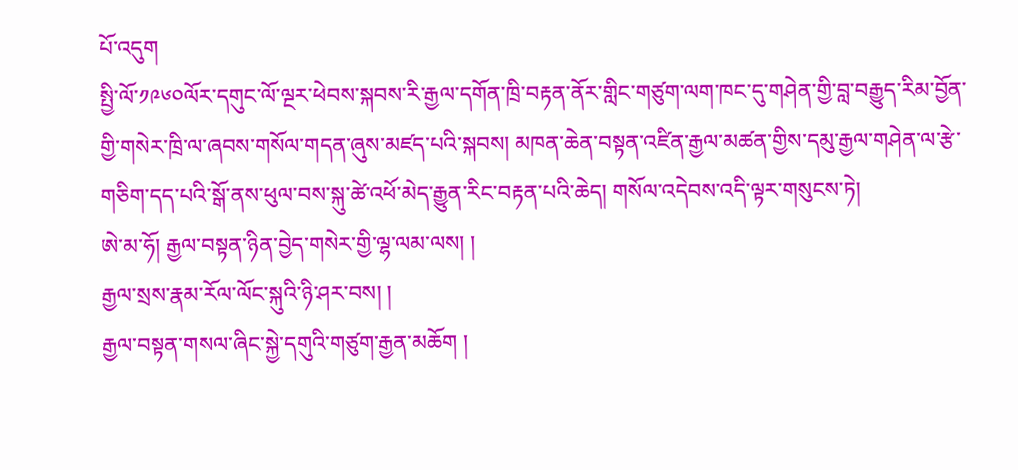པོ་འདུག
སྤྱི་ལོ་༡༩༦༠ལོར་དགུང་ལོ་ལྔར་ཕེབས་སྐབས་རི་རྒྱལ་དགོན་ཁྲི་བརྟན་ནོར་གླིང་གཙུག་ལག་ཁང་དུ་གཤེན་གྱི་བླ་བརྒྱུད་རིམ་བྱོན་གྱི་གསེར་ཁྲི་ལ་ཞབས་གསོལ་གདན་ཞུས་མཛད་པའི་སྐབས། མཁན་ཆེན་བསྟན་འཛིན་རྒྱལ་མཚན་གྱིས་དམུ་རྒྱལ་གཤེན་ལ་རྩེ་གཅིག་དད་པའི་སྒོ་ནས་ཕུལ་བས་སྐུ་ཚེ་འཕོ་མེད་རྒྱུན་རིང་བརྟན་པའི་ཆེད། གསོལ་འདེབས་འདི་ལྟར་གསུངས་ཏེ།
ཨེ་མ་ཧོ། རྒྱལ་བསྟན་ཉིན་བྱེད་གསེར་གྱི་ལྷ་ལམ་ལས། །
རྒྱལ་སྲས་རྣམ་རོལ་ལོང་སྐུའི་ཉི་ཤར་བས། །
རྒྱལ་བསྟན་གསལ་ཞིང་སྐྱེ་དགུའི་གཙུག་རྒྱན་མཆོག །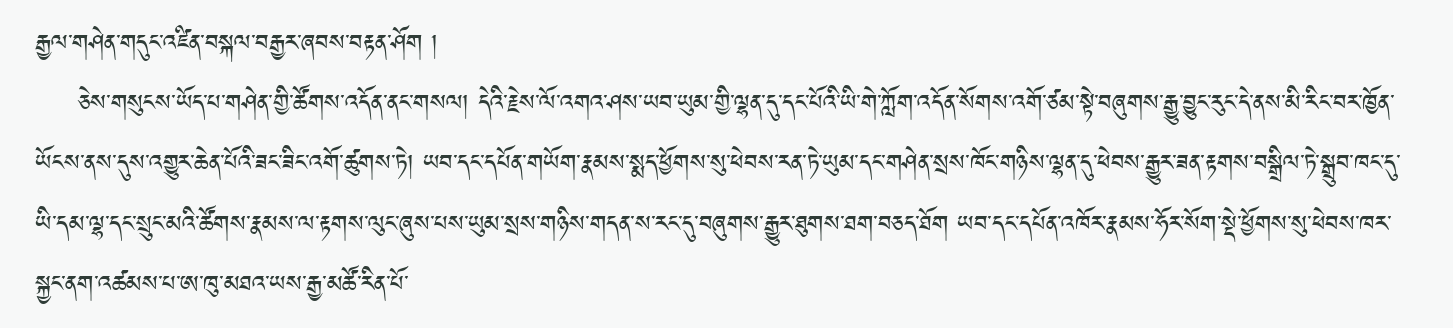རྒྱལ་གཤེན་གདུང་འཛིན་བསྐལ་བརྒྱར་ཞབས་བརྟན་ཤོག །
     ཅེས་གསུངས་ཡོད་པ་གཤེན་གྱི་ཚོགས་འདོན་ནང་གསལ། དེའི་རྗེས་ལོ་འགའ་ཤས་ཡབ་ཡུམ་གྱི་ལྷན་དུ་དང་པོའི་ཡི་གེ་ཀློག་འདོན་སོགས་འགོ་ཙམ་སྟེ་བཞུགས་རྒྱུ་བྱུང་རུང་དེ་ནས་མི་རིང་བར་ཁྱོན་ཡོངས་ནས་དུས་འགྱུར་ཆེན་པོའི་ཟང་ཟིང་འགོ་ཚུགས་ཏེ། ཡབ་དང་དཔོན་གཡོག་རྣམས་སྨད་ཕྱོགས་སུ་ཕེབས་རན་ཏེ་ཡུམ་དང་གཤེན་སྲས་ཁོང་གཉིས་ལྷན་དུ་ཕེབས་རྒྱུར་ཟན་རྟགས་བསྒྲིལ་ཏེ་སྒྲུབ་ཁང་དུ་ཡི་དམ་ལྷ་དང་སྲུང་མའི་ཚོགས་རྣམས་ལ་རྟགས་ལུང་ཞུས་པས་ཡུམ་སྲས་གཉིས་གདན་ས་རང་དུ་བཞུགས་རྒྱུར་ཐུགས་ཐག་བཅད་ཐོག ཡབ་དང་དཔོན་འཁོར་རྣམས་ཧོར་སོག་སྡེ་ཕྱོགས་སུ་ཕེབས་ཁར་སྐྱང་ནག་འཚམས་པ་ཨ་ཁུ་མཐའ་ཡས་རྒྱ་མཚོ་རིན་པོ་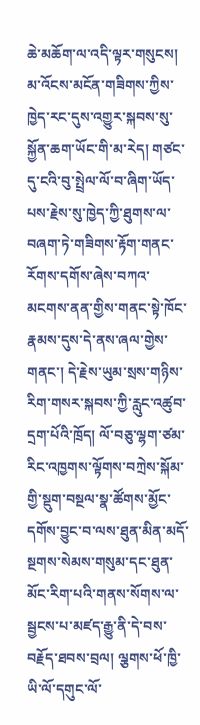ཆེ་མཆོག་ལ་འདི་ལྟར་གསུངས། མ་འོངས་མངོན་གཟིགས་ཀྱིས་ཁྱེད་རང་དུས་འགྱུར་སྐབས་སུ་སྐྱོན་ཆག་ཡོང་གི་མ་རེད། གཙང་དུ་ངའི་བུ་སྤྲེལ་ལོ་བ་ཞིག་ཡོད་པས་རྗེས་སུ་ཁྱེད་ཀྱི་ཐུགས་ལ་བཞག་ཏེ་གཟིགས་རྟོག་གནང་རོགས་དགོས་ཞེས་བཀའ་མངགས་ནན་གྱིས་གནང་སྟེ་ཁོང་རྣམས་དུས་དེ་ནས་ཞལ་གྱེས་གནང་། དེ་རྗེས་ཡུམ་སྲས་གཉིས་རིག་གསར་སྐབས་ཀྱི་རླུང་འཚུབ་དྲག་པོའི་ཁྲོད། ལོ་བཅུ་ལྷག་ཙམ་རིང་འཁྱགས་ལྟོགས་བཀྲེས་སྐོམ་གྱི་སྡུག་བསྔལ་སྣ་ཚོགས་མྱོང་དགོས་བྱུང་བ་ལས་ཐུན་མིན་མདོ་སྔགས་སེམས་གསུམ་དང་ཐུན་མོང་རིག་པའི་གནས་སོགས་ལ་སྦྱངས་པ་མཛད་རྒྱུ་ནི་དེ་བས་བརྗོད་ཐབས་བྲལ། ལྕགས་ཕོ་ཁྱི་ཡི་ལོ་དགུང་ལོ་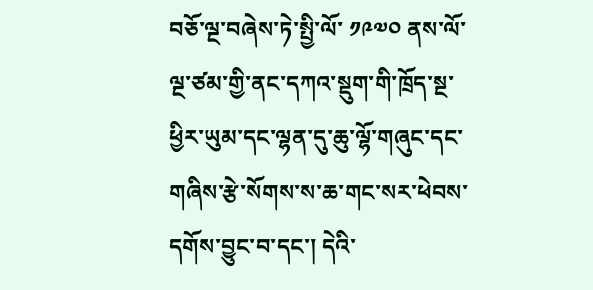བཅོ་ལྔ་བཞེས་ཏེ་སྤྱི་ལོ་ ༡༩༧༠ ནས་ལོ་ལྔ་ཙམ་གྱི་ནང་དཀའ་སྡུག་གི་ཁྲོད་སྔ་ཕྱིར་ཡུམ་དང་ལྷན་དུ་ཆུ་ལྷོ་གཞུང་དང་གཞིས་རྩེ་སོགས་ས་ཆ་གང་སར་ཕེབས་དགོས་བྱུང་བ་དང་། དེའི་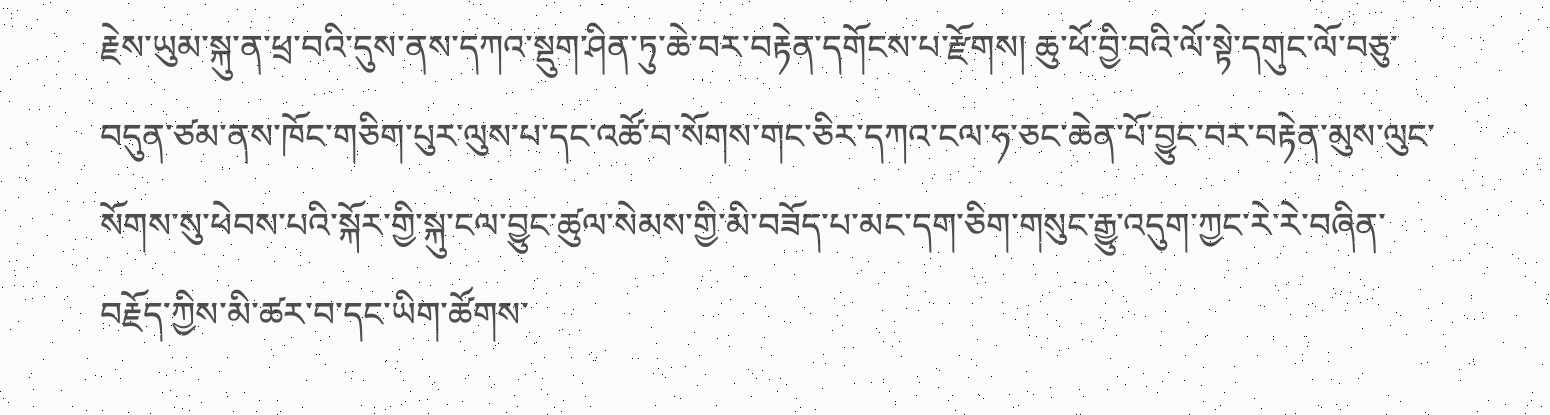རྗེས་ཡུམ་སྐུ་ན་ཕྲ་བའི་དུས་ནས་དཀའ་སྡུག་ཤིན་ཏུ་ཆེ་བར་བརྟེན་དགོངས་པ་རྫོགས། ཆུ་ཕོ་བྱི་བའི་ལོ་སྟེ་དགུང་ལོ་བཅུ་བདུན་ཙམ་ནས་ཁོང་གཅིག་པུར་ལུས་པ་དང་འཚོ་བ་སོགས་གང་ཅིར་དཀའ་ངལ་ཧ་ཅང་ཆེན་པོ་བྱུང་བར་བརྟེན་མུས་ལུང་སོགས་སུ་ཕེབས་པའི་སྐོར་གྱི་སྐུ་ངལ་བྱུང་ཚུལ་སེམས་གྱི་མི་བཟོད་པ་མང་དག་ཅིག་གསུང་རྒྱུ་འདུག་ཀྱང་རེ་རེ་བཞིན་བརྗོད་ཀྱིས་མི་ཚར་བ་དང་ཡིག་ཚོགས་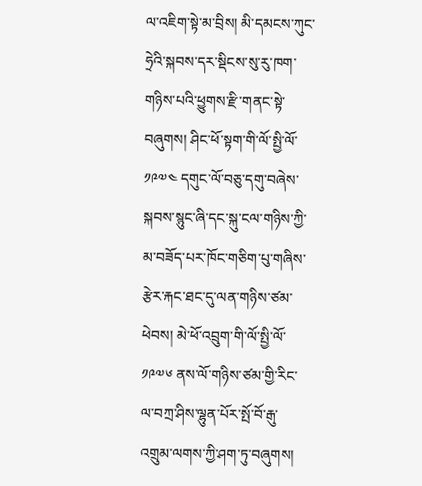ལ་འཇིག་སྟེ་མ་བྲིས། མི་དམངས་ཀུང་ཧྲེའི་སྐབས་དར་སྡིངས་སུ་རུ་ཁག་གཉིས་པའི་ཕྱུགས་རྫི་གནང་སྟེ་བཞུགས། ཤིང་ཕོ་སྟག་གི་ལོ་སྤྱི་ལོ་ ༡༩༧༤ དགུང་ལོ་བཅུ་དགུ་བཞེས་སྐབས་སྙུང་ཞི་དང་སྐུ་ངལ་གཉིས་ཀྱི་མ་བཟོད་པར་ཁོང་གཅིག་པུ་གཞིས་རྩེར་རྐང་ཐང་དུ་ལན་གཉིས་ཙམ་ཕེབས། མེ་ཕོ་འབྲུག་གི་ལོ་སྤྱི་ལོ་ ༡༩༧༦ ནས་ལོ་གཉིས་ཙམ་གྱི་རིང་ལ་བཀྲ་ཤིས་ལྷུན་པོར་སྤོ་བོ་རྒུ་འགྲུམ་ལགས་ཀྱི་ཤག་ཏུ་བཞུགས།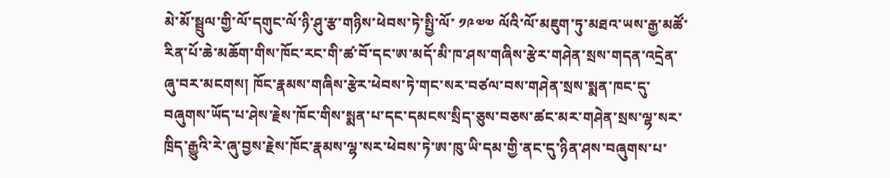མེ་མོ་སྦྲུལ་གྱི་ལོ་དགུང་ལོ་ཉི་ཤུ་རྩ་གཉིས་ཕེབས་ཏེ་སྤྱི་ལོ་ ༡༩༧༧ ལོའི་ལོ་མཇུག་ཏུ་མཐའ་ཡས་རྒྱ་མཚོ་རིན་པོ་ཆེ་མཆོག་གིས་ཁོང་རང་གི་ཚ་བོ་དང་ཨ་མདོ་མི་ཁ་ཤས་གཞིས་རྩེར་གཤེན་སྲས་གདན་འདྲེན་ཞུ་བར་མངགས། ཁོང་རྣམས་གཞིས་རྩེར་ཕེབས་ཏེ་གང་སར་བཙལ་བས་གཤེན་སྲས་སྨན་ཁང་དུ་བཞུགས་ཡོད་པ་ཤེས་རྗེས་ཁོང་གིས་སྨན་པ་དང་དམངས་སྲིད་ཅུས་བཅས་ཚང་མར་གཤེན་སྲས་ལྷ་སར་ཁྲིད་རྒྱུའི་རེ་ཞུ་བྱས་རྗེས་ཁོང་རྣམས་ལྷ་སར་ཕེབས་ཏེ་ཨ་ཁུ་ཡི་དམ་གྱི་ནང་དུ་ཉིན་ཤས་བཞུགས་པ་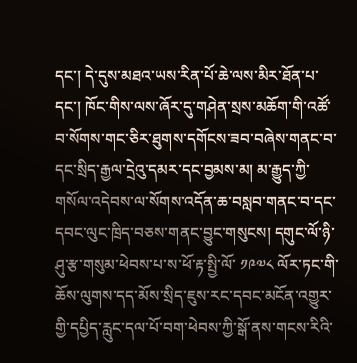དང་། དེ་དུས་མཐའ་ཡས་རིན་པོ་ཆེ་ལས་མིར་ཐོན་པ་དང་། ཁོང་གིས་ལས་ཞོར་དུ་གཤེན་སྲས་མཆོག་གི་འཚོ་བ་སོགས་གང་ཅིར་ཐུགས་དགོངས་ཟབ་བཞེས་གནང་བ་དང་སྲིད་རྒྱལ་དྲེའུ་དམར་དང་བྱམས་མ། མ་རྒྱུད་ཀྱི་གསོལ་འདེབས་ལ་སོགས་འདོན་ཆ་བསླབ་གནང་བ་དང་དབང་ལུང་ཁྲིད་བཅས་གནང་བྱུང་གསུངས། དགུང་ལོ་ཉི་ཤུ་རྩ་གསུམ་ཕེབས་པ་ས་ཕོ་རྟ་སྤྱི་ལོ་ ༡༩༧༨ ལོར་ཏང་གི་ཆོས་ལུགས་དད་མོས་སྲིད་ཇུས་རང་དབང་མངོན་འགྱུར་གྱི་དཔྱིད་རླུང་དལ་པོ་བག་ཕེབས་ཀྱི་སྒོ་ནས་གངས་རིའི་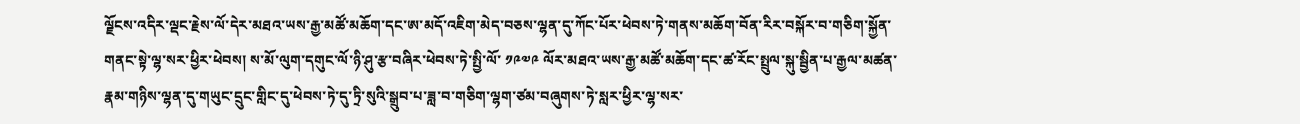ལྗོངས་འདིར་ལྡང་རྗེས་ལོ་དེར་མཐའ་ཡས་རྒྱ་མཚོ་མཆོག་དང་ཨ་མདོ་འཇིག་མེད་བཅས་ལྷན་དུ་ཀོང་པོར་ཕེབས་ཏེ་གནས་མཆོག་བོན་རིར་བསྐོར་བ་གཅིག་སྐྱོན་གནང་སྟེ་ལྷ་སར་ཕྱིར་ཕེབས། ས་མོ་ལུག་དགུང་ལོ་ཉི་ཤུ་རྩ་བཞིར་ཕེབས་ཏེ་སྤྱི་ལོ་ ༡༩༧༩ ལོར་མཐའ་ཡས་རྒྱ་མཚོ་མཆོག་དང་ཚ་རོང་སྤྲུལ་སྐུ་སྦྱིན་པ་རྒྱལ་མཚན་རྣམ་གཉིས་ལྷན་དུ་གཡུང་དྲུང་གླིང་དུ་ཕེབས་ཏེ་དུ་ཏྲི་སུའི་སྒྲུབ་པ་ཟླ་བ་གཅིག་ལྷག་ཙམ་བཞུགས་ཏེ་སླར་ཕྱིར་ལྷ་སར་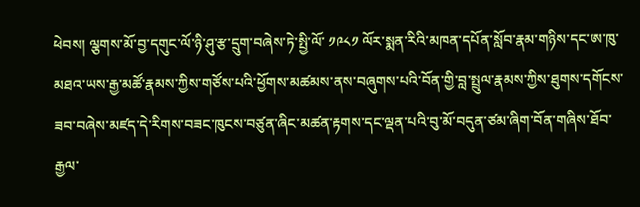ཕེབས། ལྕགས་མོ་བྱ་དགུང་ལོ་ཉི་ཤུ་རྩ་དྲུག་བཞེས་ཏེ་སྤྱི་ལོ་ ༡༩༨༡ ལོར་སྨན་རིའི་མཁན་དཔོན་སློབ་རྣམ་གཉིས་དང་ཨ་ཁུ་མཐའ་ཡས་རྒྱ་མཚོ་རྣམས་ཀྱིས་གཙོས་པའི་ཕྱོགས་མཚམས་ནས་བཞུགས་པའི་བོན་གྱི་བླ་སྤྲུལ་རྣམས་ཀྱིས་ཐུགས་དགོངས་ཟབ་བཞེས་མཛད་དེ་རིགས་བཟང་ཁུངས་བཙུན་ཞིང་མཚན་རྟགས་དང་ལྡན་པའི་བུ་མོ་བདུན་ཙམ་ཞིག་བོན་གཞིས་ཐོབ་རྒྱལ་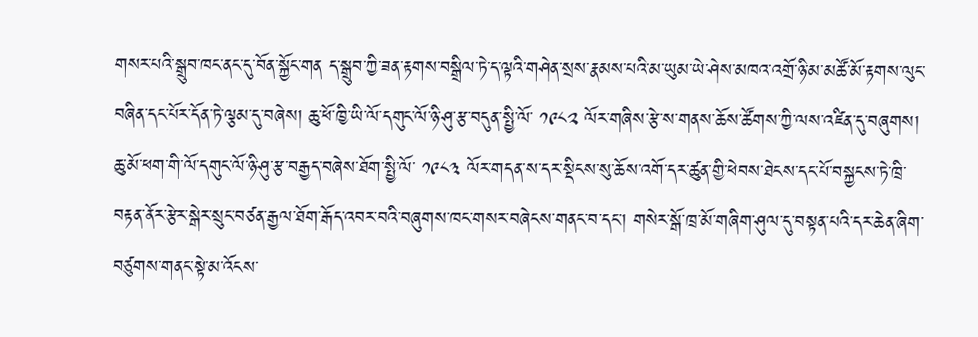གསར་པའི་སྒྲུབ་ཁང་ནང་དུ་བོན་སྐྱོང་གན ད་སྒྲུབ་ཀྱི་ཟན་རྟགས་བསྒྲིལ་ཏེ་ད་ལྟའི་གཤེན་སྲས་རྣམས་པའི་མ་ཡུམ་ཡེ་ཤེས་མཁའ་འགྲོ་ཉི་མ་མཚོ་མོ་རྟགས་ལུང་བཞིན་དང་པོར་དོན་ཏེ་ལྕམ་དུ་བཞེས། ཆུ་ཕོ་ཁྱི་ཡི་ལོ་དགུང་ལོ་ཉི་ཤུ་རྩ་བདུན་སྤྱི་ལོ་ ༡༩༨༢ ལོར་གཞིས་རྩེ་ས་གནས་ཆོས་ཚོགས་ཀྱི་ལས་འཛིན་དུ་བཞུགས། ཆུ་མོ་ཕག་གི་ལོ་དགུང་ལོ་ཉི་ཤུ་རྩ་བརྒྱད་བཞེས་ཐོག་སྤྱི་ལོ་ ༡༩༨༣ ལོར་གདན་ས་དར་སྡིངས་སུ་ཆོས་འགོ་དར་ཚུན་གྱི་ཕེབས་ཐེངས་དང་པོ་བསྐྱངས་ཏེ་ཁྲི་བརྟན་ནོར་རྩེར་སྒེར་སྲུང་བཙན་རྒྱལ་ཐོག་རྒོད་འབར་བའི་བཞུགས་ཁང་གསར་བཞེངས་གནང་བ་དང་། གསེར་སྒོ་ཁྲ་མོ་གཞིག་ཤུལ་དུ་བསྟན་པའི་དར་ཆེན་ཞིག་བཙུགས་གནང་སྟེ་མ་འོངས་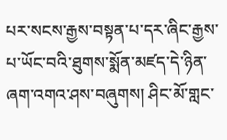པར་སངས་རྒྱས་བསྟན་པ་དར་ཞིང་རྒྱས་པ་ཡོང་བའི་ཐུགས་སྨོན་མཛད་དེ་ཉིན་ཞག་འགའ་ཤས་བཞུགས། ཤིང་མོ་གླང་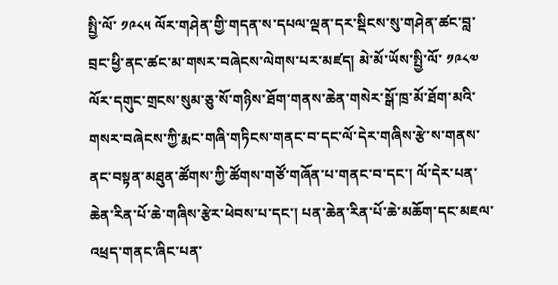སྤྱི་ལོ་ ༡༩༨༥ ལོར་གཤེན་གྱི་གདན་ས་དཔལ་ལྡན་དར་སྡིངས་སུ་གཤེན་ཚང་བླ་བྲང་ཕྱི་ནང་ཚང་མ་གསར་བཞེངས་ལེགས་པར་མཛད། མེ་མོ་ཡོས་སྤྱི་ལོ་ ༡༩༨༧ ལོར་དགུང་གྲངས་སུམ་ཅུ་སོ་གཉིས་ཐོག་གནས་ཆེན་གསེར་སྒོ་ཁྲ་མོ་ཐོག་མའི་གསར་བཞེངས་ཀྱི་རྨང་གཞི་གཏིངས་གནང་བ་དང་ལོ་དེར་གཞིས་རྩེ་ས་གནས་ནང་བསྟན་མཐུན་ཚོགས་ཀྱི་ཚོགས་གཙོ་གཞོན་པ་གནང་བ་དང་། ལོ་དེར་པན་ཆེན་རིན་པོ་ཆེ་གཞིས་རྩེར་ཕེབས་པ་དང་། པན་ཆེན་རིན་པོ་ཆེ་མཆོག་དང་མཇལ་འཕྲད་གནང་ཞིང་པན་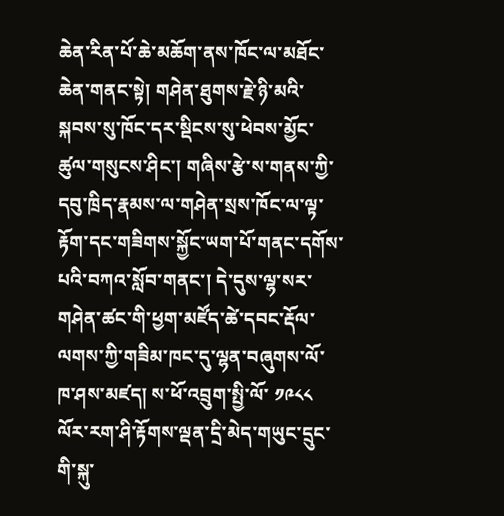ཆེན་རིན་པོ་ཆེ་མཆོག་ནས་ཁོང་ལ་མཐོང་ཆེན་གནང་སྟེ། གཤེན་ཐུགས་རྗེ་ཉི་མའི་སྐབས་སུ་ཁོང་དར་སྡིངས་སུ་ཕེབས་མྱོང་ཚུལ་གསུངས་ཤིང་། གཞིས་རྩེ་ས་གནས་ཀྱི་དབུ་ཁྲིད་རྣམས་ལ་གཤེན་སྲས་ཁོང་ལ་ལྟ་རྟོག་དང་གཟིགས་སྐྱོང་ཡག་པོ་གནང་དགོས་པའི་བཀའ་སློབ་གནང་། དེ་དུས་ལྷ་སར་གཤེན་ཚང་གི་ཕྱག་མཛོད་ཚེ་དབང་རྡོལ་ལགས་ཀྱི་གཟིམ་ཁང་དུ་ལྷན་བཞུགས་ལོ་ཁ་ཤས་མཛད། ས་ཕོ་འབྲུག་སྤྱི་ལོ་ ༡༩༨༨ ལོར་རག་ཤི་རྟོགས་ལྡན་དྲི་མེད་གཡུང་དྲུང་གི་སྐུ་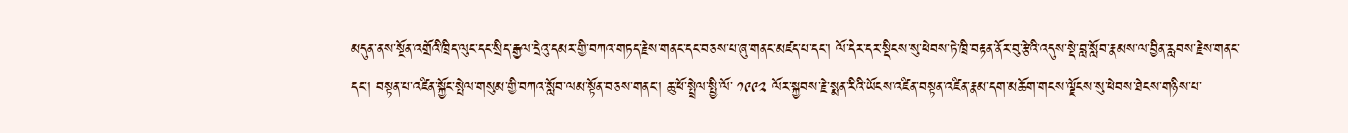མདུན་ནས་སྔོན་འགྲོའི་ཁྲིད་ལུང་དང་སྲིད་རྒྱལ་དྲེའུ་དམར་གྱི་བཀའ་གཏད་རྗེས་གནང་དང་བཅས་པ་ཞུ་གནང་མཛད་པ་དང་། ལོ་དེར་དར་སྡིངས་སུ་ཕེབས་ཏེ་ཁྲི་བརྟན་ནོར་བུ་རྩེའི་འདུས་སྡེ་བླ་སློབ་རྣམས་ལ་བྱིན་རླབས་རྗེས་གནང་དང་། བསྟན་པ་འཛིན་སྐྱོང་སྤེལ་གསུམ་གྱི་བཀའ་སློབ་ལམ་སྟོན་བཅས་གནང་། ཆུ་ཕོ་སྤྲེལ་སྤྱི་ལོ་ ༡༩༩༢ ལོར་སྐྱབས་རྗེ་སྨན་རིའི་ཡོངས་འཛིན་བསྟན་འཛིན་རྣམ་དག་མཆོག་གངས་ལྗོངས་སུ་ཕེབས་ཐེངས་གཉིས་པ་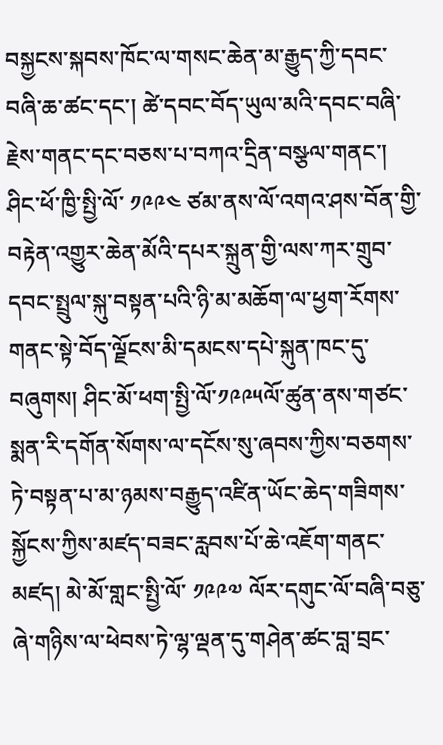བསྐྱངས་སྐབས་ཁོང་ལ་གསང་ཆེན་མ་རྒྱུད་ཀྱི་དབང་བཞི་ཆ་ཚང་དང་། ཚེ་དབང་བོད་ཡུལ་མའི་དབང་བཞི་རྗེས་གནང་དང་བཅས་པ་བཀའ་དྲིན་བསྩལ་གནང་། ཤིང་ཕོ་ཁྱི་སྤྱི་ལོ་ ༡༩༩༤ ཙམ་ནས་ལོ་འགའ་ཤས་བོན་གྱི་བརྟེན་འགྱུར་ཆེན་མོའི་དཔར་སྐྲུན་གྱི་ལས་ཀར་གྲུབ་དབང་སྤྲུལ་སྐུ་བསྟན་པའི་ཉི་མ་མཆོག་ལ་ཕྱག་རོགས་གནང་སྟེ་བོད་ལྗོངས་མི་དམངས་དཔེ་སྐུན་ཁང་དུ་བཞུགས། ཤིང་མོ་ཕག་སྤྱི་ལོ་༡༩༩༥ལོ་ཚུན་ནས་གཙང་སྨན་རི་དགོན་སོགས་ལ་དངོས་སུ་ཞབས་ཀྱིས་བཅགས་ཏེ་བསྟན་པ་མ་ཉམས་བརྒྱུད་འཛིན་ཡོང་ཆེད་གཟིགས་སྐྱོངས་ཀྱིས་མཛད་བཟང་རླབས་པོ་ཆེ་འཇོག་གནང་མཛད། མེ་མོ་གླང་སྤྱི་ལོ་ ༡༩༩༧ ལོར་དགུང་ལོ་བཞི་བཅུ་ཞེ་གཉིས་ལ་ཕེབས་ཏེ་ལྷ་ལྡན་དུ་གཤེན་ཚང་བླ་བྲང་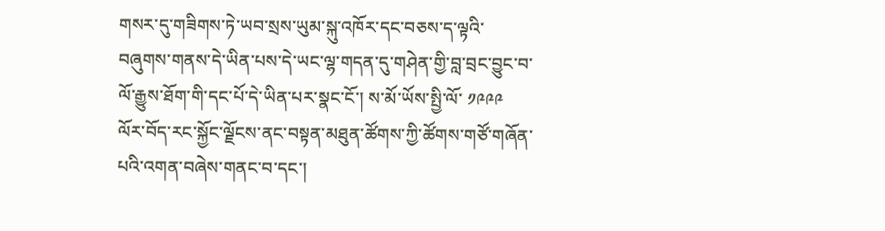གསར་དུ་གཟིགས་ཏེ་ཡབ་སྲས་ཡུམ་སྐུ་འཁོར་དང་བཅས་ད་ལྟའི་བཞུགས་གནས་དེ་ཡིན་པས་དེ་ཡང་ལྷ་གདན་དུ་གཤེན་གྱི་བླ་བྲང་བྱུང་བ་ལོ་རྒྱུས་ཐོག་གི་དང་པོ་དེ་ཡིན་པར་སྣང་ངོ་། ས་མོ་ཡོས་སྤྱི་ལོ་ ༡༩༩༩ ལོར་བོད་རང་སྐྱོང་ལྗོངས་ནང་བསྟན་མཐུན་ཚོགས་ཀྱི་ཚོགས་གཙོ་གཞོན་པའི་འགན་བཞེས་གནང་བ་དང་།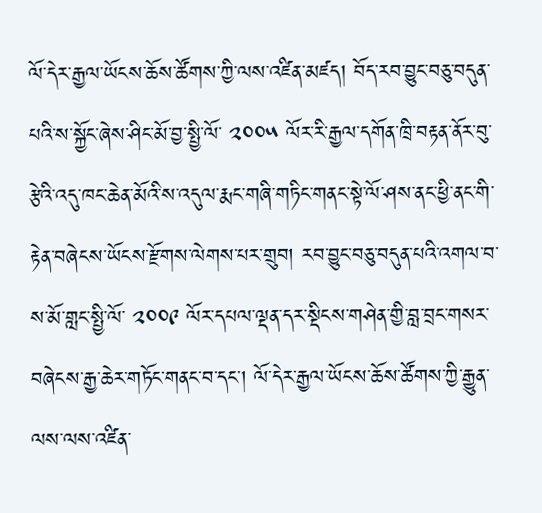ལོ་དེར་རྒྱལ་ཡོངས་ཆོས་ཚོགས་ཀྱི་ལས་འཛིན་མཛད། བོད་རབ་བྱུང་བཅུ་བདུན་པའི་ས་སྐྱོང་ཞེས་ཤིང་མོ་བྱ་སྤྱི་ལོ་ ༢༠༠༥ ལོར་རི་རྒྱལ་དགོན་ཁྲི་བརྟན་ནོར་བུ་རྩེའི་འདུ་ཁང་ཆེན་མོའི་ས་འདུལ་རྨང་གཞི་གཏིང་གནང་སྟེ་ལོ་ཤས་ནང་ཕྱི་ནང་གི་རྟེན་བཞེངས་ཡོངས་རྫོགས་ལེགས་པར་གྲུབ། རབ་བྱུང་བཅུ་བདུན་པའི་འགལ་བ་ས་མོ་གླང་སྤྱི་ལོ་ ༢༠༠༩ ལོར་དཔལ་ལྡན་དར་སྡིངས་གཤེན་གྱི་བླ་བྲང་གསར་བཞེངས་རྒྱ་ཆེར་གཏོང་གནང་བ་དང་། ལོ་དེར་རྒྱལ་ཡོངས་ཆོས་ཚོགས་ཀྱི་རྒྱུན་ལས་ལས་འཛིན་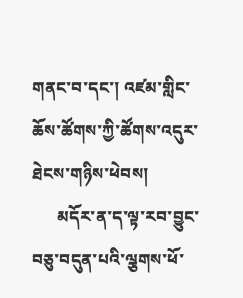གནང་བ་དང་། འཛམ་གླིང་ཆོས་ཚོགས་ཀྱི་ཚོགས་འདུར་ཐེངས་གཉིས་ཕེབས།
      མདོར་ན་ད་ལྟ་རབ་བྱུང་བཅུ་བདུན་པའི་ལྕགས་ཕོ་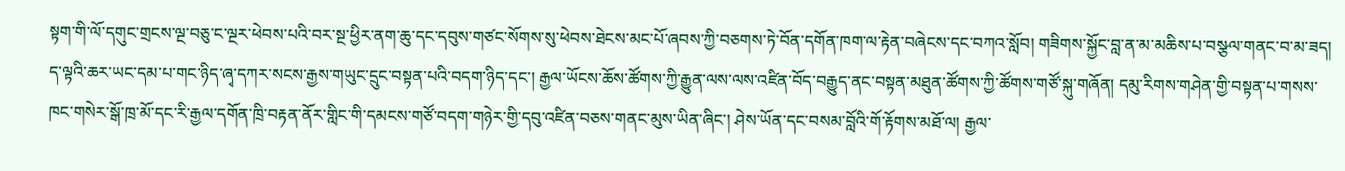སྟག་གི་ལོ་དགུང་གྲངས་ལྔ་བཅུ་ང་ལྔར་ཕེབས་པའི་བར་སྔ་ཕྱིར་ནག་ཆུ་དང་དབུས་གཙང་སོགས་སུ་ཕེབས་ཐེངས་མང་པོ་ཞབས་ཀྱི་བཅགས་ཏེ་བོན་དགོན་ཁག་ལ་རྟེན་བཞེངས་དང་བཀའ་སློབ། གཟིགས་སྐྱོང་བླ་ན་མ་མཆིས་པ་བསྩལ་གནང་བ་མ་ཟད། ད་ལྟའི་ཆར་ཡང་དམ་པ་གང་ཉིད་ཞྭ་དཀར་སངས་རྒྱས་གཡུང་དྲུང་བསྟན་པའི་བདག་ཉིད་དང་། རྒྱལ་ཡོངས་ཆོས་ཚོགས་ཀྱི་རྒྱུན་ལས་ལས་འཛིན་བོད་བརྒྱུད་ནང་བསྟན་མཐུན་ཚོགས་ཀྱི་ཚོགས་གཙོ་སྐུ་གཞོན། དམུ་རིགས་གཤེན་གྱི་བསྟན་པ་གསས་ཁང་གསེར་སྒོ་ཁྲ་མོ་དང་རི་རྒྱལ་དགོན་ཁྲི་བརྟན་ནོར་གླིང་གི་དམངས་གཙོ་བདག་གཉེར་གྱི་དབུ་འཛིན་བཅས་གནང་མུས་ཡིན་ཞིང་། ཤེས་ཡོན་དང་བསམ་བློའི་གོ་རྟོགས་མཐོ་ལ། རྒྱལ་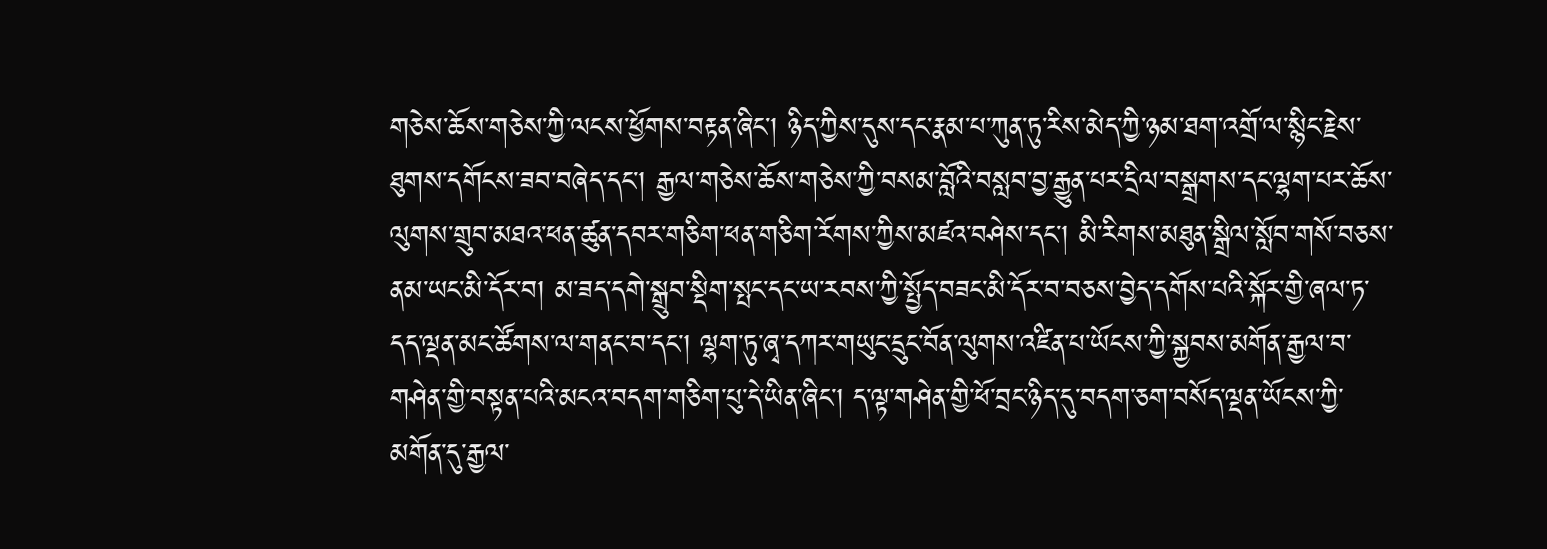གཅེས་ཆོས་གཅེས་ཀྱི་ལངས་ཕྱོགས་བརྟན་ཞིང་། ཉིད་ཀྱིས་དུས་དང་རྣམ་པ་ཀུན་ཏུ་རིས་མེད་ཀྱི་ཉམ་ཐག་འགྲོ་ལ་སྙིང་རྗེས་ཐུགས་དགོངས་ཟབ་བཞེད་དང་། རྒྱལ་གཅེས་ཆོས་གཅེས་ཀྱི་བསམ་བློའི་བསླབ་བྱ་རྒྱུན་པར་དྲིལ་བསྒྲགས་དང་ལྷག་པར་ཆོས་ལུགས་གྲུབ་མཐའ་ཕན་ཚུན་དབར་གཅིག་ཕན་གཅིག་རོགས་ཀྱིས་མཛའ་བཤེས་དང་། མི་རིགས་མཐུན་སྒྲིལ་སློབ་གསོ་བཅས་ནམ་ཡང་མི་དོར་བ། མ་ཟད་དགེ་སྒྲུབ་སྡིག་སྤང་དང་ཡ་རབས་ཀྱི་སྤྱོད་བཟང་མི་དོར་བ་བཅས་བྱེད་དགོས་པའི་སྐོར་གྱི་ཞལ་ཏ་དད་ལྡན་མང་ཚོགས་ལ་གནང་བ་དང་། ལྷག་ཏུ་ཞྭ་དཀར་གཡུང་དྲུང་བོན་ལུགས་འཛིན་པ་ཡོངས་ཀྱི་སྐྱབས་མགོན་རྒྱལ་བ་གཤེན་གྱི་བསྟན་པའི་མངའ་བདག་གཅིག་པུ་དེ་ཡིན་ཞིང་། ད་ལྟ་གཤེན་གྱི་ཕོ་བྲང་ཉིད་དུ་བདག་ཅག་བསོད་ལྡན་ཡོངས་ཀྱི་མགོན་དུ་རྒྱལ་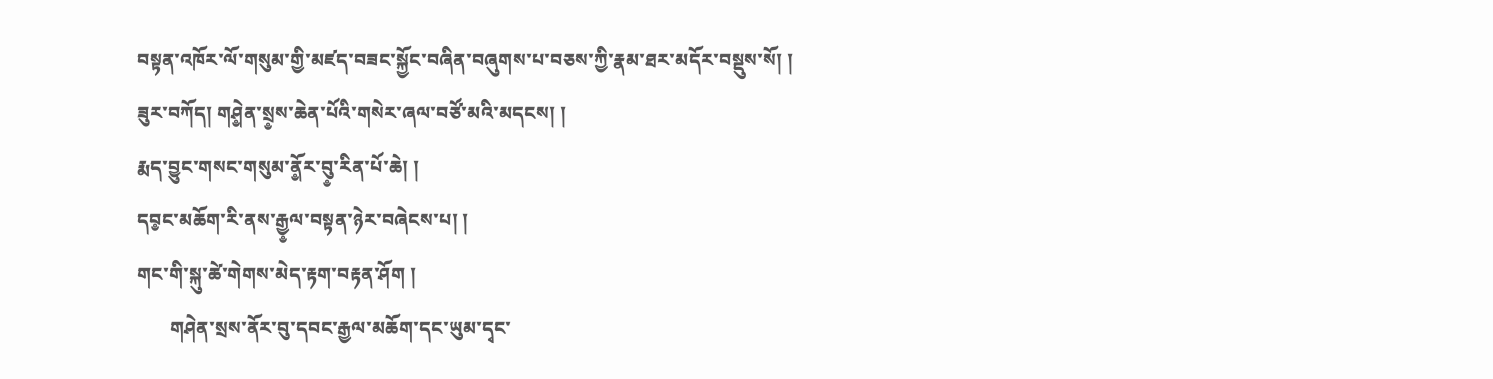བསྟན་འཁོར་ལོ་གསུམ་གྱི་མཛད་བཟང་སྐྱོང་བཞིན་བཞུགས་པ་བཅས་ཀྱི་རྣམ་ཐར་མདོར་བསྡུས་སོ། །
ཟུར་བཀོད། གཤེ༵ན་སྲ༵ས་ཆེན་པོའི་གསེར་ཞལ་བཙོ་མའི་མདངས། །
རྨད་བྱུང་གསང་གསུམ་ནོ༵ར་བུ༵་རིན་པོ་ཆེ། །
དབ༵ང་མཆོག་རི་ནས་རྒྱ༵ལ་བསྟན་ཉེར་བཞེངས་པ། །
གང་གི་སྐུ་ཚེ་གེགས་མེད་རྟག་བརྟན་ཤོག །
       གཤེན་སྲས་ནོར་བུ་དབང་རྒྱལ་མཆོག་དང་ཡུམ་དྭང་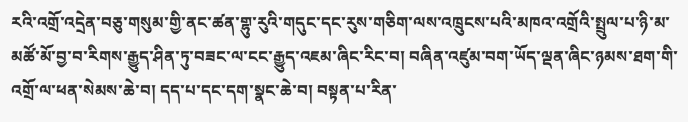རའི་འགྲོ་འདྲེན་བཅུ་གསུམ་གྱི་ནང་ཚན་གྷུ་རུའི་གདུང་དང་རུས་གཅིག་ལས་འཁྲུངས་པའི་མཁའ་འགྲོའི་སྤྲུལ་པ་ཉི་མ་མཚོ་མོ་བྱ་བ་རིགས་རྒྱུད་ཤིན་ཏུ་བཟང་ལ་ངང་རྒྱུད་འཇམ་ཞིང་རིང་བ། བཞིན་འཛུམ་བག་ཡོད་ལྡན་ཞིང་ཉམས་ཐག་གི་འགྲོ་ལ་ཕན་སེམས་ཆེ་བ། དད་པ་དང་དག་སྣང་ཆེ་བ། བསྟན་པ་རིན་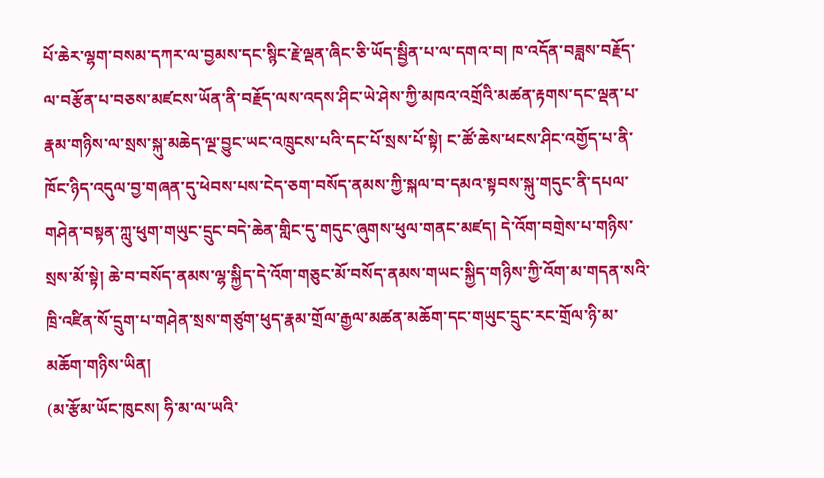པོ་ཆེར་ལྷག་བསམ་དཀར་ལ་བྱམས་དང་སྙིང་རྗེ་ལྡན་ཞིང་ཅི་ཡོད་སྦྱིན་པ་ལ་དགའ་བ། ཁ་འདོན་བཟླས་བརྗོད་ལ་བརྩོན་པ་བཅས་མཛངས་ཡོན་ནི་བརྗོད་ལས་འདས་ཤིང་ཡེ་ཤེས་ཀྱི་མཁའ་འགྲོའི་མཚན་རྟགས་དང་ལྡན་པ་རྣམ་གཉིས་ལ་སྲས་སྐུ་མཆེད་ལྔ་བྱུང་ཡང་འཁྲུངས་པའི་དང་པོ་སྲས་པོ་སྟེ། ང་ཚོ་ཆེས་ཕངས་ཤིང་འགྱོད་པ་ནི་ཁོང་ཉིད་འདུལ་བྱ་གཞན་དུ་ཕེབས་པས་ངེད་ཅག་བསོད་ནམས་ཀྱི་སྐལ་བ་དམའ་སྟབས་སྐུ་གདུང་ནི་དཔལ་གཤེན་བསྟན་ཀླུ་ཕུག་གཡུང་དྲུང་བདེ་ཆེན་གླིང་དུ་གདུང་ཞུགས་ཕུལ་གནང་མཛད། དེ་འོག་བགྲེས་པ་གཉིས་སྲས་མོ་སྟེ། ཆེ་བ་བསོད་ནམས་ལྷ་སྐྱིད་དེ་འོག་གཅུང་མོ་བསོད་ནམས་གཡང་སྐྱིད་གཉིས་ཀྱི་འོག་མ་གདན་སའི་ཁྲི་འཛིན་སོ་དྲུག་པ་གཤེན་སྲས་གཙུག་ཕུད་རྣམ་གྲོལ་རྒྱལ་མཚན་མཆོག་དང་གཡུང་དྲུང་རང་གྲོལ་ཉི་མ་མཆོག་གཉིས་ཡིན།
(མ་རྩོམ་ཡོང་ཁུངས། ཧི་མ་ལ་ཡའི་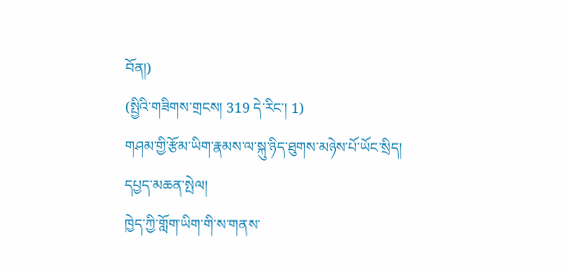བོན།)
(སྤྱིའི་གཟིགས་གྲངས། 319 དེ་རིང་། 1)
གཤམ་གྱི་རྩོམ་ཡིག་རྣམས་ལ་སྐུ་ཉིད་ཐུགས་མཉེས་པོ་ཡོང་སྲིད།
དཔྱད་མཆན་སྤེལ།
ཁྱེད་ཀྱི་གློག་ཡིག་གི་ས་གནས་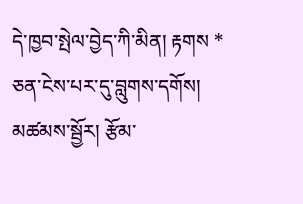དེ་ཁྱབ་སྤེལ་བྱེད་ཀི་མིན། རྟགས * ཅན་ངེས་པར་དུ་བླུགས་དགོས།
མཚམས་སྦྱོར། རྩོམ་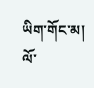ཡིག་གོང་མ།
ལོ་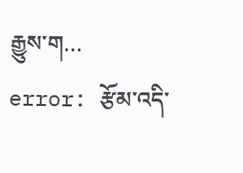རྒྱུས་ག…
error: རྩོམ་འདི་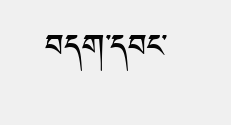བདག་དབང་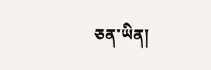ཅན་ཡིན།